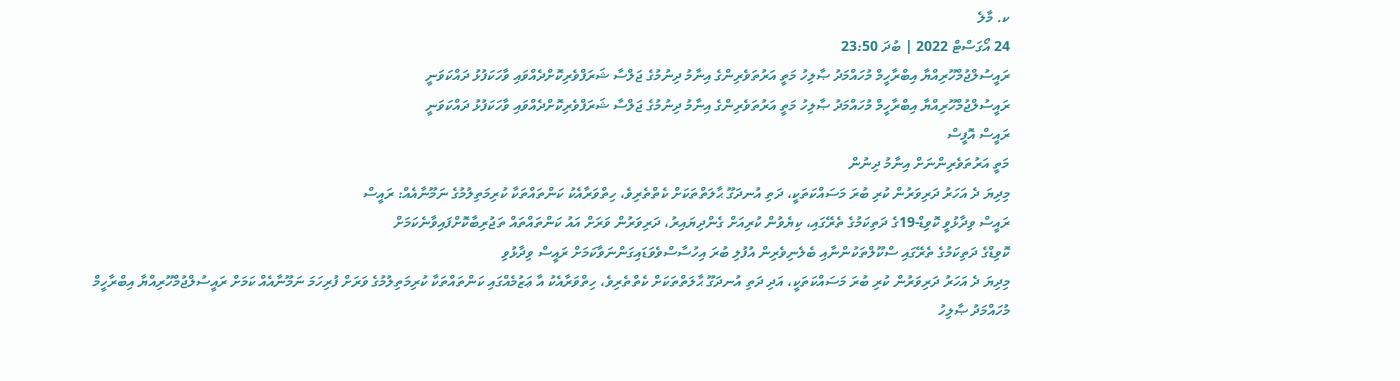ކ. މާލެ
24 އޯގަސްޓް 2022 | ބުދަ 23:50
ރައީސުލްޖުމްހޫރިއްޔާ އިބްރާހީމް މުހައްމަދު ޞާލިހު މަތީ އަރުތަވެރިންގެ އިނާމު ދިނުމުގެ ޖަލްސާ ޝަރަފްވެރިކޮށްދެއްވައި ވާހަކަފުޅު ދައްކަވަނީ
ރައީސުލްޖުމްހޫރިއްޔާ އިބްރާހީމް މުހައްމަދު ޞާލިހު މަތީ އަރުތަވެރިންގެ އިނާމު ދިނުމުގެ ޖަލްސާ ޝަރަފްވެރިކޮށްދެއްވައި ވާހަކަފުޅު ދައްކަވަނީ
ރައީސް އޮފީސް
މަތީ އަރުތަވެރިންނަށް އިނާމު ދިނުން
މިދިޔަ ދެ އަހަރު ދަރިވަރުން ކުރި ބުރަ މަސައްކަތަކީ، ދަތި އުނދަގޫ ޙާލަތްތަކަށް ކެތްތެރިވެ، ހިތްވަރާއެކު ކަންތައްތަކާ ކުރިމަތިލުމުގެ ނަމޫނާއެއް: ރައީސް
ރައީސް ވިދާޅުވީ ކޮވިޑް-19ގެ ދަތިކަމުގެ ތެރޭގައި، ކިޔެވުން ކުރިއަށް ގެންދިޔައިރު، ދަރިވަރުން ވަރަށް އައު ކަންތައްތައް ތަޖުރިބާކޮށްފައިވާނެކަމަށް
ކޮވިޑްގެ ދަތިކަމުގެ ތެރޭގައި ސްކޫލްތަކުންނާއި ބެލެނިވެރިން އުފުލި ބުރަ އިހުސާސްވެވަޑައިގަންނަވާކަމަށް ރައީސް ވިދާޅުވި
މިދިޔަ ދެ އަހަރު ދަރިވަރުން ކުރި ބުރަ މަސައްކަތަކީ، އަދި ދަތި އުނދަގޫ ޙާލަތްތަކަށް ކެތްތެރިވެ، ހިތްވަރާއެކު އާ ޢަޒުމެއްގައި ކަންތައްތަކާ ކުރިމަތިލުމުގެ ވަރަށް ފުރިހަމަ ނަމޫނާއެއް ކަމަށް ރައީސުލްޖުމްހޫރިއްޔާ އިބްރާހީމް މުހައްމަދު ޞާލިހު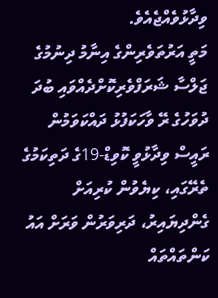ވިދާޅުވެއްޖެއެވެ.
މަތީ އަރުތަވެރިންގެ އިނާމު ދިނުމުގެ ޖަލްސާ ޝަރަފްވެރިކޮށްދެއްވައި ބުދަ ދުވަހުގެ ރޭ ވާހަކަފުޅު ދައްކަވަމުން ރައީސް ވިދާޅުވީ ކޮވިޑް-19ގެ ދަތިކަމުގެ ތެރޭގައި، ކިޔެވުން ކުރިއަށް ގެންދިޔައިރު، ދަރިވަރުން ވަރަށް އައު ކަންތައްތައް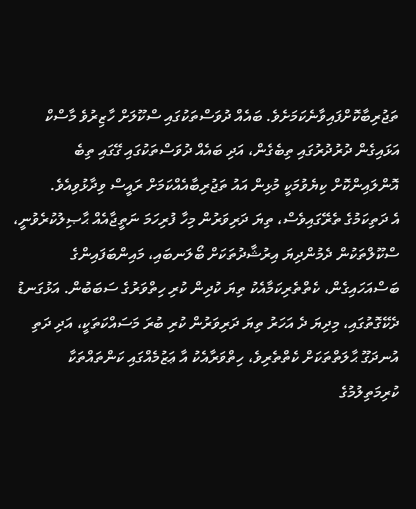ތަޖުރިބާކޮށްފައިވާނެކަމަށެވެ. ބައެއް ދުވަސްތަކުގައި ސްކޫލަށް ހާޒިރުވެ މާސްކް އަޅައިގެން ދުރުދުރުގައި ތިބެގެން، އަދި ބައެއް ދުވަސްތަކުގައި ގޭގައި ތިބެ އޮންލައިންކޮށް ކިޔެވުމަކީ މުޅިން އައު ތަޖުރިބާއެއްކަމަށް ރައީސް ވިދާޅުވިއެވެ.
އެ ދަތިކަމުގެ ތެރޭގައިވެސް، ތިޔަ ދަރިވަރުން މިހާ ފުރިހަމަ ނަތީޖާއެއް ޙާޞިލުކުރެވުނީ، ސްކޫލްތަކުން ދެމުންދިޔަ އިރުޝާދުތަކަށް ބޯލަނބައި، މައިންބަފައިންގެ ބަސްއަހައިގެން، ކެތްތެރިކަމާއެކު ތިޔަ ކުދިން ކުރި ހިތްވަރުގެ ސަބަބުން. އަޅުގަނޑު ދެކޭގޮތުގައި، މިދިޔަ ދެ އަހަރު ތިޔަ ދަރިވަރުން ކުރި ބުރަ މަސައްކަތަކީ، އަދި ދަތި އުނދަގޫ ޙާލަތްތަކަށް ކެތްތެރިވެ، ހިތްވަރާއެކު އާ ޢަޒުމެއްގައި ކަންތައްތަކާ ކުރިމަތިލުމުގެ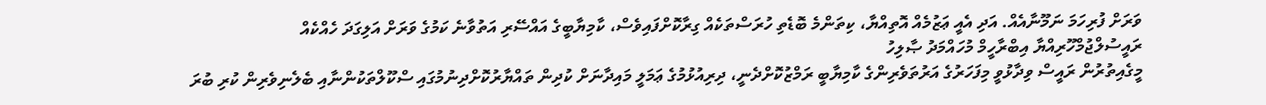ވަރަށް ފުރިހަމަ ނަމޫނާއެއް. އަދި އެއީ ޢަޒުމެއް އޮތިއްޔާ، ކިތަންމެ ބޮޑެތި ހުރަސްތަކެއް ގިރާކޮށްފައިވެސް، ކާމިޔާބީގެ އައްސޭރި އަތުވާނެ ކަމުގެ ވަރަށް އަލިގަދަ ހެއްކެއް
ރައީސުލްޖުމްހޫރިއްޔާ އިބްރާހީމް މުހައްމަދު ޞާލިހު
މީގެއިތުރުން ރައީސް ވިދާޅުވީ މިފަހަރުގެ އަރުތަވެރިންގެ ކާމިޔާބީ ރަމްޒުކޮށްދެނީ، ދިރިއުޅުމުގެ ޢަމަލީ މައިދާނަށް ކުދިން ތައްޔާރުކޮށްދިނުމުގައި ސްކޫލްތަކުންނާއި ބެލެނިވެރިން ކުރި ބުރަ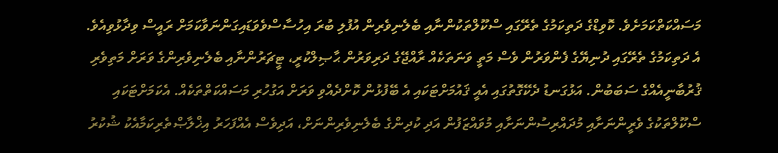މަސައްކަތްކަމަށެވެ. ކޮވިޑްގެ ދަތިކަމުގެ ތެރޭގައި ސްކޫލްތަކުންނާއި ބެލެނިވެރިން އުފުލި ބުރަ އިހުސާސްވެވަޑައިގަންނަވާކަމަށް ރައީސް ވިދާޅުވިއެވެ.
އެ ދަތިކަމުގެ ތެރޭގައި ދުނިޔޭގެ ފެންވަރުން ވެސް މަތީ ވަނަތަކެއް ރާއްޖޭގެ ދަރިވަރުން ޙާޞިލްކުރީ، ޓީޗަރުންނާއި ބެލެނިވެރިންގެ ވަރަށް މަތިވެރި ޤުރުބާނީއެއްގެ ސަބަބުން. އަޅުގަނޑު ދެކޭގޮތުގައި އެއީ ޤައުމަށްޓަކައި އެ ބޭފުޅުން ކޮށްދެއްވި ވަރަށް އަގުހުރި މަސައްކަތްތަކެއް. އެކަމަށްޓަކައި ސްކޫލްތަކުގެ ވެރީންނަށާއި މުދައްރިސުންނަށާއި މުވައްޒަފުން އަދި ކުދިންގެ ބެލެނިވެރިންނަށް، އަދިވެސް އެއްފަހަރު އިޚްލާޞްތެރިކަމާއެކު ޝުކުރު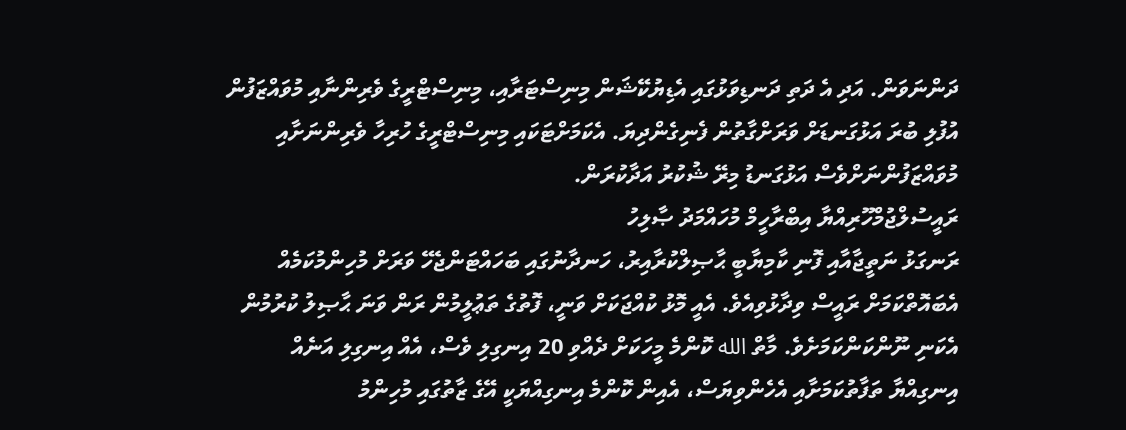ދަންނަވަން. އަދި އެ ދަތި ދަނޑިވަޅުގައި އެޑިޔުކޭޝަން މިނިސްޓަރާއި، މިނިސްޓްރީގެ ވެރިންނާއި މުވައްޒަފުން އުފުލި ބުރަ އަޅުގަނޑަށް ވަރަށްގާތުން ފެނިގެންދިޔަ. އެކަމަށްޓަކައި މިނިސްޓްރީގެ ހުރިހާ ވެރިންނަށާއި މުވައްޒަފުންނަށްވެސް އަޅުގަނޑު މިރޭ ޝުކުރު އަދާކުރަން.
ރައީސުލްޖުމްހޫރިއްޔާ އިބްރާހީމް މުހައްމަދު ޞާލިހު
ރަނގަޅު ނަތީޖާއާއި ފޮނި ކާމިޔާބީ ޙާޞިލްކުރާއިރު، ހަނދާނުގައި ބަހައްޓަންޖެހޭ ވަރަށް މުހިންމުކަމެއް އެބައޮތްކަމަށް ރައީސް ވިދާޅުވިއެވެ. އެއީ މޮޅު ކުއްޖަކަށް ވަނީ، ފޮތުގެ ތަޢުލީމުން ރަން ވަނަ ޙާޞިލު ކުރުމުން އެކަނި ނޫންކަންކަމަށެވެ. މާތް الله ކޮންމެ މީހަކަށް ދެއްވި 20 އިނގިލި ވެސް، އެއް އިނގިލި އަނެއް އިނގިއްޔާ ތަފާތުކަމަށާއި އެހެންވިޔަސް، އެއިން ކޮންމެ އިނގިއްޔަކީ އޭގެ ޒާތުގައި މުހިންމު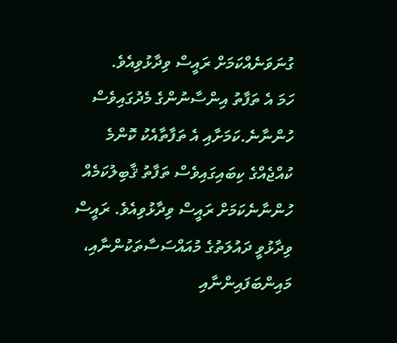ގުނަވަނެއްކަމަށް ރައީސް ވިދާޅުވިއެވެ.
ހަމަ އެ ތަފާތު އިންސާނުންގެ މެދުގައިވެސް ހުންނާނެ.ކަމަށާއި އެ ތަފާތާއެކު ކޮންމެ ކުއްޖެއްގެ ކިބައިގައިވެސް ތަފާތު ޤާބިލުކަމެއް ހުންނާނެކަމަށް ރައީސް ވިދާޅުވިއެވެ. ރައީސް ވިދާޅުވީ ދައުލަތުގެ މުއައްސަސާތަކުންނާއި، މައިންބަފައިންނާއި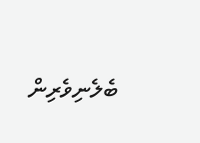ބެލެނިވެރިން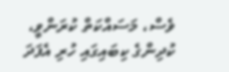ވެސް، މަސައްކަތް ކުރަންވީ، ކުދިންގެ ކިބައިގައި ހުރި އެފަދަ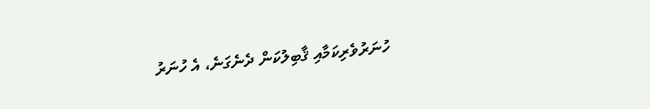ހުނަރުވެރިކަމާއި ޤާބިލުކަން ދެނެގަނެ، އެ ހުނަރު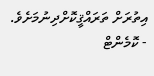އިތުރަށް ތަރައްޤީކޮށްދިނުމަށެވެ.
- ކޮމެންޓް